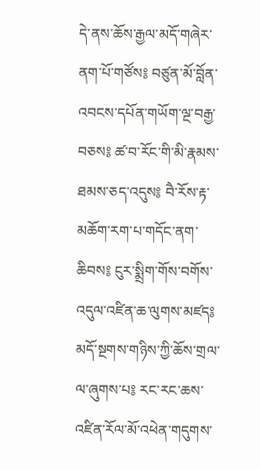དེ་ནས་ཆོས་རྒྱལ་མདོ་གཞེར་ནག་པོ་གཙོས༔ བཙུན་མོ་བློན་འབངས་དཔོན་གཡོག་ལྔ་བརྒྱ་བཅས༔ ཚ་བ་རོང་གི་མི་རྣམས་ཐམས་ཅད་འདུས༔ བཻ་རོས་རྟ་མཆོག་རག་པ་གདོང་ནག་ཆིབས༔ ངུར་སྨྲིག་གོས་བགོས་འདུལ་འཛིན་ཆ་ལུགས་མཛད༔ མདོ་སྔགས་གཉིས་ཀྱི་ཆོས་གྲལ་ལ་ཞུགས་པ༔ རང་རང་ཆས་འཛིན་རོལ་མོ་འཕེན་གདུགས་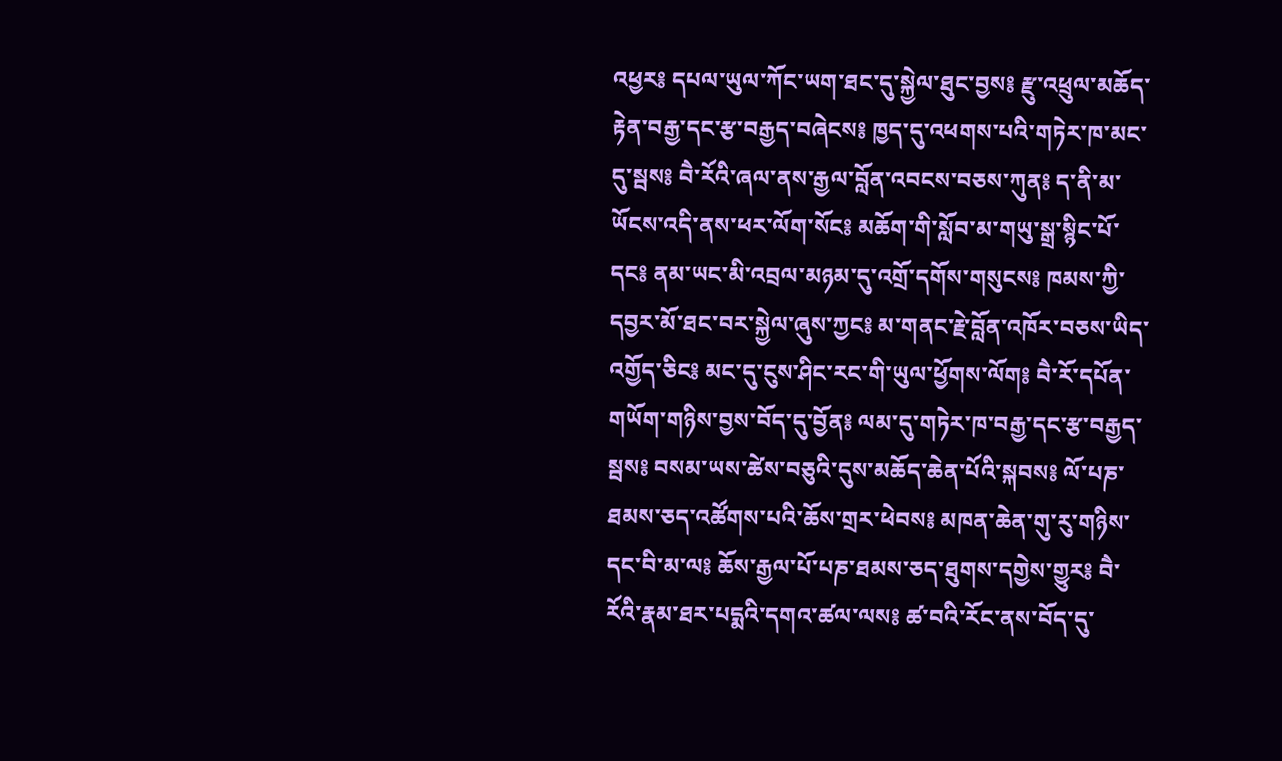འཕྱར༔ དཔལ་ཡུལ་ཀོང་ཡག་ཐང་དུ་སྐྱེལ་ཐུང་བྱས༔ རྫུ་འཕྲུལ་མཆོད་རྟེན་བརྒྱ་དང་རྩ་བརྒྱད་བཞེངས༔ ཁྱད་དུ་འཕགས་པའི་གཏེར་ཁ་མང་དུ་སྦས༔ བཻ་རོའི་ཞལ་ནས་རྒྱལ་བློན་འབངས་བཅས་ཀུན༔ ད་ནི་མ་ཡོངས་འདི་ནས་ཕར་ལོག་སོང༔ མཆོག་གི་སློབ་མ་གཡུ་སྒྲ་སྙིང་པོ་དང༔ ནམ་ཡང་མི་འབྲལ་མཉམ་དུ་འགྲོ་དགོས་གསུངས༔ ཁམས་ཀྱི་དབྱར་མོ་ཐང་བར་སྐྱེལ་ཞུས་ཀྱང༔ མ་གནང་རྗེ་བློན་འཁོར་བཅས་ཡིད་འགྱོད་ཅིང༔ མང་དུ་ངུས་ཤིང་རང་གི་ཡུལ་ཕྱོགས་ལོག༔ བཻ་རོ་དཔོན་གཡོག་གཉིས་བྱས་བོད་དུ་བྱོན༔ ལམ་དུ་གཏེར་ཁ་བརྒྱ་དང་རྩ་བརྒྱད་སྦས༔ བསམ་ཡས་ཚེས་བཅུའི་དུས་མཆོད་ཆེན་པོའི་སྐབས༔ ལོ་པཎ་ཐམས་ཅད་འཚོགས་པའི་ཆོས་གྲར་ཕེབས༔ མཁན་ཆེན་གུ་རུ་གཉིས་དང་བི་མ་ལ༔ ཆོས་རྒྱལ་པོ་པཎ་ཐམས་ཅད་ཐུགས་དགྱེས་གྱུར༔ བཻ་རོའི་རྣམ་ཐར་པདྨའི་དགའ་ཚལ་ལས༔ ཚ་བའི་རོང་ནས་བོད་དུ་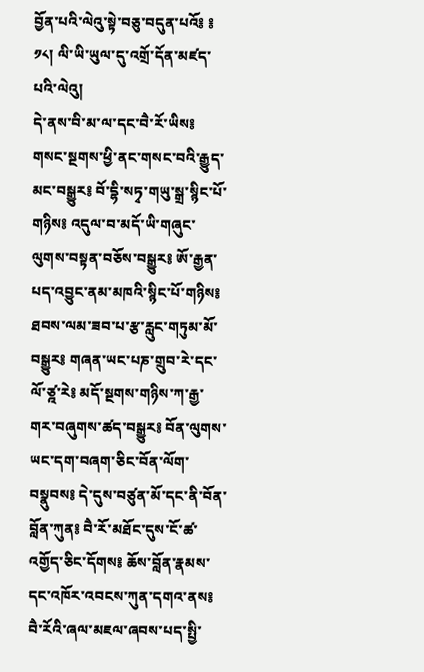བྱོན་པའི་ལེའུ་སྟེ་བཅུ་བདུན་པའོ༔ ༔
༡༨། ལི་ཡི་ཡུལ་དུ་འགྲོ་དོན་མཛད་པའི་ལེའུ།
དེ་ནས་བི་མ་ལ་དང་བཻ་རོ་ཡིས༔ གསང་སྔགས་ཕྱི་ནང་གསང་བའི་རྒྱུད་མང་བསྒྱུར༔ བོ་དྷི་སཏྭ་གཡུ་སྒྲ་སྙིང་པོ་གཉིས༔ འདུལ་བ་མདོ་ཡི་གཞུང་ལུགས་བསྟན་བཅོས་བསྒྱུར༔ ཨོ་རྒྱན་པད་འབྱུང་ནམ་མཁའི་སྙིང་པོ་གཉིས༔ ཐབས་ལམ་ཟབ་པ་རྩ་རླུང་གཏུམ་མོ་བསྒྱུར༔ གཞན་ཡང་པཎ་གྲུབ་རེ་དང་ལོ་ཙྰ་རེ༔ མདོ་སྔགས་གཉིས་ཀ་རྒྱ་གར་བཞུགས་ཚད་བསྒྱུར༔ བོན་ལུགས་ཡང་དག་བཞག་ཅིང་བོན་ལོག་བསྣུབས༔ དེ་དུས་བཙུན་མོ་དང་ནི་བོན་བློན་ཀུན༔ བཻ་རོ་མཐོང་དུས་ངོ་ཚ་འགྱོད་ཅིང་དོགས༔ ཆོས་བློན་རྣམས་དང་འཁོར་འབངས་ཀུན་དགའ་ནས༔ བཻ་རོའི་ཞལ་མཇལ་ཞབས་པད་སྤྱི་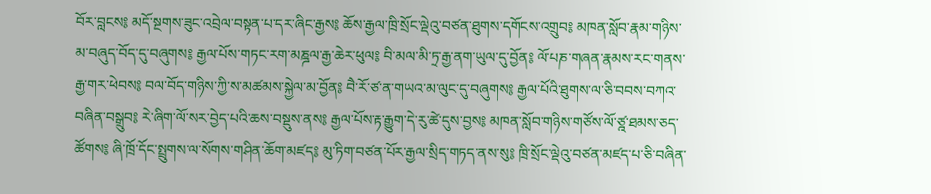བོར་བླངས༔ མདོ་སྔགས་ཟུང་འབྲེལ་བསྟན་པ་དར་ཞིང་རྒྱས༔ ཆོས་རྒྱལ་ཁྲི་སྲོང་ལྡེའུ་བཙན་ཐུགས་དགོངས་འགྲུབ༔ མཁན་སློབ་རྣམ་གཉིས་མ་བཞུད་བོད་དུ་བཞུགས༔ རྒྱལ་པོས་གཏང་རག་མཎྜལ་རྒྱ་ཆེར་ཕུལ༔ བི་མལ་མི་ཏྲ་རྒྱ་ནག་ཡུལ་དུ་བྱོན༔ ལོ་པཎ་གཞན་རྣམས་རང་གནས་རྒྱ་གར་ཕེབས༔ བལ་བོད་གཉིས་ཀྱི་ས་མཚམས་སྐྱེལ་མ་བྱོན༔ བཻ་རོ་ཙ་ན་གཡའ་མ་ལུང་དུ་བཞུགས༔ རྒྱལ་པོའི་ཐུགས་ལ་ཅི་བབས་བཀའ་བཞིན་བསྒྲུབ༔ རེ་ཞིག་ལོ་སར་བྱེད་པའི་ཆས་བསྡུས་ནས༔ རྒྱལ་པོས་རྟ་རྒྱུག་དེ་རུ་ཚེ་དུས་བྱས༔ མཁན་སློབ་གཉིས་གཙོས་ལོ་ཙྰ་ཐམས་ཅད་ཚོགས༔ ཞི་ཁྲོ་དོང་སྤྲུགས་ལ་སོགས་གཤིན་ཆོག་མཛད༔ མུ་ཏིག་བཙན་པོར་རྒྱལ་སྲིད་གཏད་ནས་སུ༔ ཁྲི་སྲོང་ལྡེའུ་བཙན་མཛད་པ་ཅི་བཞིན་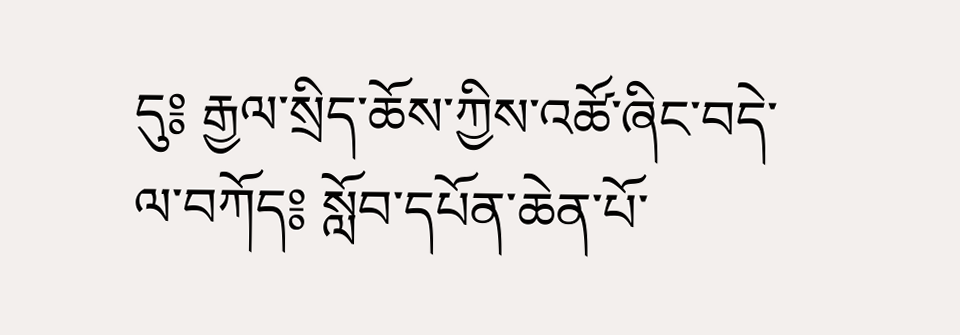དུ༔ རྒྱལ་སྲིད་ཆོས་ཀྱིས་འཚོ་ཞིང་བདེ་ལ་བཀོད༔ སློབ་དཔོན་ཆེན་པོ་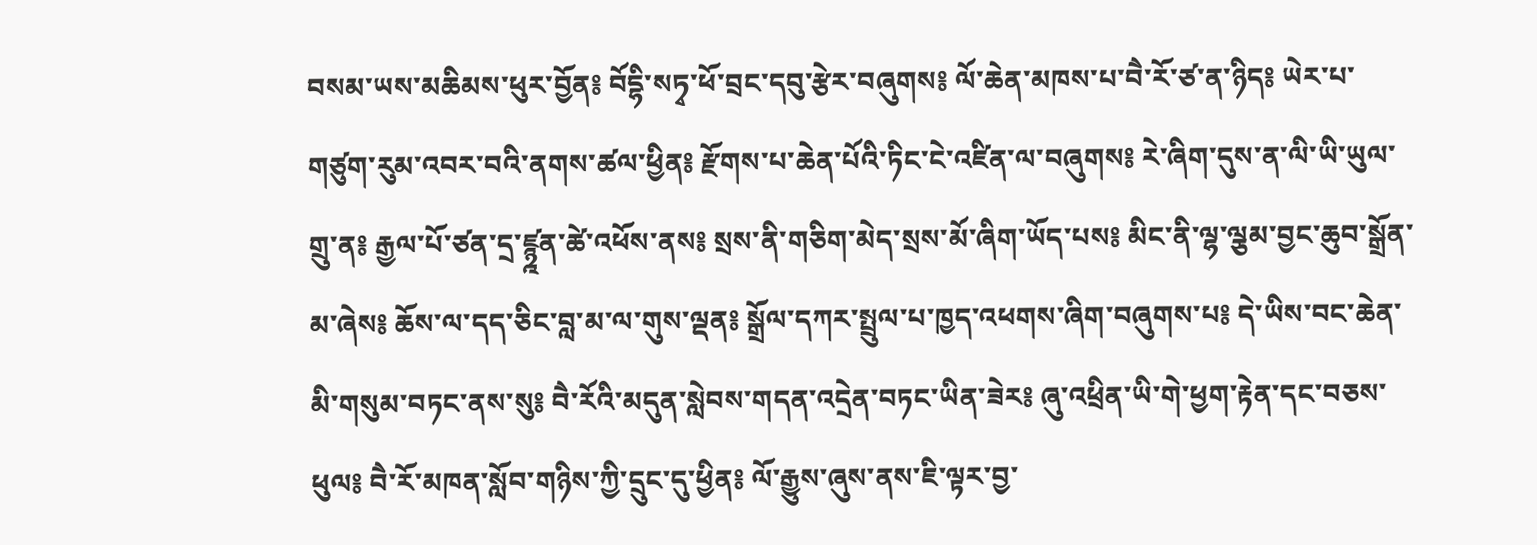བསམ་ཡས་མཆིམས་ཕུར་བྱོན༔ བོདྷི་སཏྭ་ཕོ་བྲང་དབུ་རྩེར་བཞུགས༔ ལོ་ཆེན་མཁས་པ་བཻ་རོ་ཙ་ན་ཉིད༔ ཡེར་པ་གཙུག་རུམ་འབར་བའི་ནགས་ཚལ་ཕྱིན༔ རྫོགས་པ་ཆེན་པོའི་ཏིང་ངེ་འཛིན་ལ་བཞུགས༔ རེ་ཞིག་དུས་ན་ལི་ཡི་ཡུལ་གྲུ་ན༔ རྒྱལ་པོ་ཙན་དྲ་ཛྙྰན་ཚེ་འཕོས་ནས༔ སྲས་ནི་གཅིག་མེད་སྲས་མོ་ཞིག་ཡོད་པས༔ མིང་ནི་ལྷ་ལྕམ་བྱང་ཆུབ་སྒྲོན་མ་ཞེས༔ ཆོས་ལ་དད་ཅིང་བླ་མ་ལ་གུས་ལྡན༔ སྒྲོལ་དཀར་སྤྲུལ་པ་ཁྱད་འཕགས་ཞིག་བཞུགས་པ༔ དེ་ཡིས་བང་ཆེན་མི་གསུམ་བཏང་ནས་སུ༔ བཻ་རོའི་མདུན་སླེབས་གདན་འདྲེན་བཏང་ཡིན་ཟེར༔ ཞུ་འཕྲིན་ཡི་གེ་ཕྱག་རྟེན་དང་བཅས་ཕུལ༔ བཻ་རོ་མཁན་སློབ་གཉིས་ཀྱི་དྲུང་དུ་ཕྱིན༔ ལོ་རྒྱུས་ཞུས་ནས་ཇི་ལྟར་བྱ་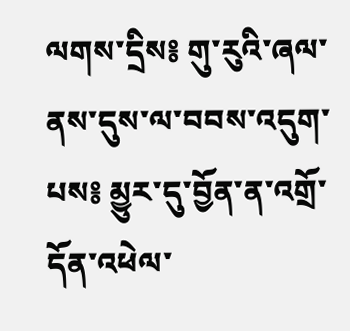ལགས་དྲིས༔ གུ་རུའི་ཞལ་ནས་དུས་ལ་བབས་འདུག་པས༔ མྱུར་དུ་བྱོན་ན་འགྲོ་དོན་འཕེལ་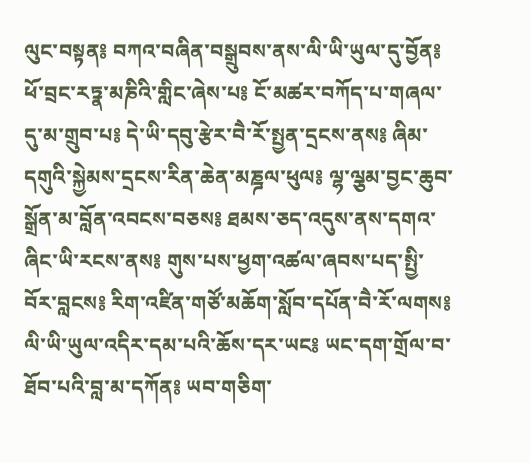ལུང་བསྟན༔ བཀའ་བཞིན་བསྒྲུབས་ནས་ལི་ཡི་ཡུལ་དུ་བྱོན༔ ཕོ་བྲང་རཏྣ་མཎིའི་གླིང་ཞེས་པ༔ ངོ་མཚར་བཀོད་པ་གཞལ་དུ་མ་གྲུབ་པ༔ དེ་ཡི་དབུ་རྩེར་བཻ་རོ་སྤྱན་དྲངས་ནས༔ ཞིམ་དགུའི་སྐྱེམས་དྲངས་རིན་ཆེན་མཎྜལ་ཕུལ༔ ལྷ་ལྕམ་བྱང་ཆུབ་སྒྲོན་མ་བློན་འབངས་བཅས༔ ཐམས་ཅད་འདུས་ནས་དགའ་ཞིང་ཡི་རངས་ནས༔ གུས་པས་ཕྱག་འཚལ་ཞབས་པད་སྤྱི་བོར་བླངས༔ རིག་འཛིན་གཙོ་མཆོག་སློབ་དཔོན་བཻ་རོ་ལགས༔ ལི་ཡི་ཡུལ་འདིར་དམ་པའི་ཆོས་དར་ཡང༔ ཡང་དག་གྲོལ་བ་ཐོབ་པའི་བླ་མ་དཀོན༔ ཡབ་གཅིག་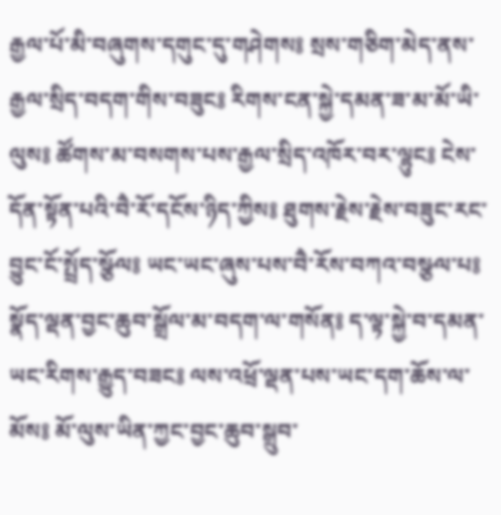རྒྱལ་པོ་མི་བཞུགས་དགུང་དུ་གཤེགས༔ སྲས་གཅིག་མེད་ནས་རྒྱལ་སྲིད་བདག་གིས་བཟུང༔ རིགས་ངན་སྐྱེ་དམན་ཟ་མ་མོ་ཡི་ལུས༔ ཚོགས་མ་བསགས་པས་རྒྱལ་སྲིད་འཁོར་བར་ལྷུང༔ ངེས་དོན་སྟོན་པའི་བཻ་རོ་དངོས་ཉིད་ཀྱིས༔ ཐུགས་རྗེས་རྗེས་བཟུང་རང་བྱུང་ངོ་སྤྲོད་སྩོལ༔ ཡང་ཡང་ཞུས་པས་བཻ་རོས་བཀའ་བསྩལ་པ༔ སྣོད་ལྡན་བྱང་ཆུབ་སྒྲོལ་མ་བདག་ལ་གསོན༔ ད་ལྟ་སྐྱེ་བ་དམན་ཡང་རིགས་རྒྱུད་བཟང༔ ལས་འཕྲོ་ལྡན་པས་ཡང་དག་ཆོས་ལ་མོས༔ མོ་ལུས་ཡིན་ཀྱང་བྱང་ཆུབ་སྒྲུབ་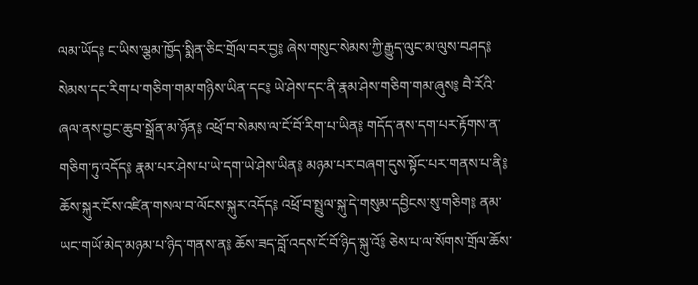ལམ་ཡོད༔ ང་ཡིས་ལྕམ་ཁྱོད་སྨིན་ཅིང་གྲོལ་བར་བྱ༔ ཞེས་གསུང་སེམས་ཀྱི་རྒྱུད་ལུང་མ་ལུས་བཤད༔ སེམས་དང་རིག་པ་གཅིག་གམ་གཉིས་ཡིན་དང༔ ཡེ་ཤེས་དང་ནི་རྣམ་ཤེས་གཅིག་གམ་ཞུས༔ བཻ་རོའི་ཞལ་ནས་བྱང་ཆུབ་སྒྲོན་མ་ཉོན༔ འཕྲོ་བ་སེམས་ལ་ངོ་བོ་རིག་པ་ཡིན༔ གདོད་ནས་དག་པར་རྟོགས་ན་གཅིག་ཏུ་འདོད༔ རྣམ་པར་ཤེས་པ་ཡེ་དག་ཡེ་ཤེས་ཡིན༔ མཉམ་པར་བཞག་དུས་སྟོང་པར་གནས་པ་ནི༔ ཆོས་སྐུར་ངོས་འཛིན་གསལ་བ་ལོངས་སྐུར་འདོད༔ འཕྲོ་བ་སྤྲུལ་སྐུ་དེ་གསུམ་དབྱིངས་སུ་གཅིག༔ ནམ་ཡང་གཡོ་མེད་མཉམ་པ་ཉིད་གནས་ན༔ ཆོས་ཟད་བློ་འདས་ངོ་བོ་ཉིད་སྐུ་འོ༔ ཅེས་པ་ལ་སོགས་གྲོལ་ཆོས་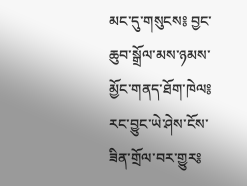མང་དུ་གསུངས༔ བྱང་ཆུབ་སྒྲོལ་མས་ཉམས་མྱོང་གནད་ཐོག་ཁེལ༔ རང་བྱུང་ཡེ་ཤེས་ངོས་ཟིན་གྲོལ་བར་གྱུར༔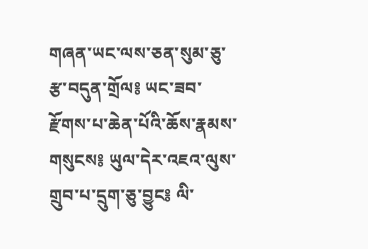གཞན་ཡང་ལས་ཅན་སུམ་ཅུ་རྩ་བདུན་གྲོལ༔ ཡང་ཟབ་རྫོགས་པ་ཆེན་པོའི་ཆོས་རྣམས་གསུངས༔ ཡུལ་དེར་འཇའ་ལུས་གྲུབ་པ་དྲུག་ཅུ་བྱུང༔ ལི་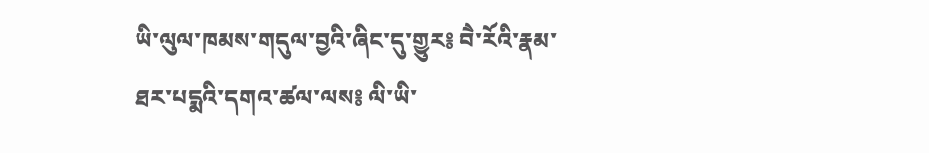ཡི་ལུལ་ཁམས་གདུལ་བྱའི་ཞིང་དུ་གྱུར༔ བཻ་རོའི་རྣམ་ཐར་པདྨའི་དགའ་ཚལ་ལས༔ ལི་ཡི་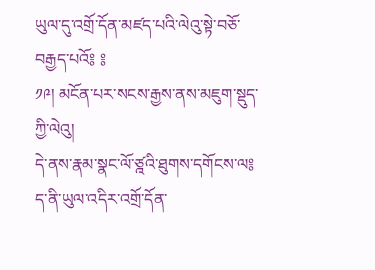ཡུལ་དུ་འགྲོ་དོན་མཛད་པའི་ལེའུ་སྟེ་བཅོ་བརྒྱད་པའོ༔ ༔
༡༩། མངོན་པར་སངས་རྒྱས་ནས་མཇུག་སྡུད་ཀྱི་ལེའུ།
དེ་ནས་རྣམ་སྣང་ལོ་ཙྰའི་ཐུགས་དགོངས་ལ༔ ད་ནི་ཡུལ་འདིར་འགྲོ་དོན་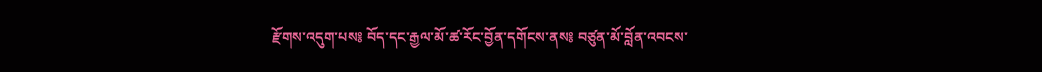རྫོགས་འདུག་པས༔ བོད་དང་རྒྱལ་མོ་ཚ་རོང་བྱོན་དགོངས་ནས༔ བཙུན་མོ་བློན་འབངས་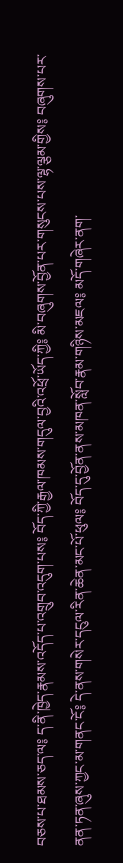བཅས་པ་ཐམས་ཅད་ལ༔ ད་ནི་ཁྱེད་རྣམས་འདོད་པ་འགྲུབ་འདུག་པས༔ བོད་ཀྱི་རྒྱལ་ཁམས་གདུལ་བྱའི་འཕྲོ་ཡོད་ཀྱི༔ མི་བཞུགས་བྱོན་པར་གསུངས་པས་ལྷ་ལྕམ་གྱིས༔ བཞུགས་པར་ནན་ཏན་ཞུས་ཀྱང་མ་གནང་ངོ༔ དེ་ནས་གསེར་དངུལ་རིན་ཆེན་མང་པོ་ཕུལ༔ བོད་དུ་བྱོན་ནས་མཁན་སློབ་རྣམ་གཉིས་མཇལ༔ མདོ་གཞེར་ནག་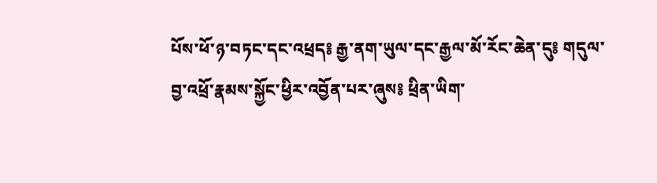པོས་ཕོ་ཉ་བཏང་དང་འཕྲད༔ རྒྱ་ནག་ཡུལ་དང་རྒྱལ་མོ་རོང་ཆེན་དུ༔ གདུལ་བྱ་འཕྲོ་རྣམས་སྐྱོང་ཕྱིར་འབྱོན་པར་ཞུས༔ ཕྲིན་ཡིག་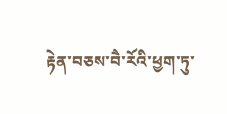རྟེན་བཅས་བཻ་རོའི་ཕྱག་ཏུ་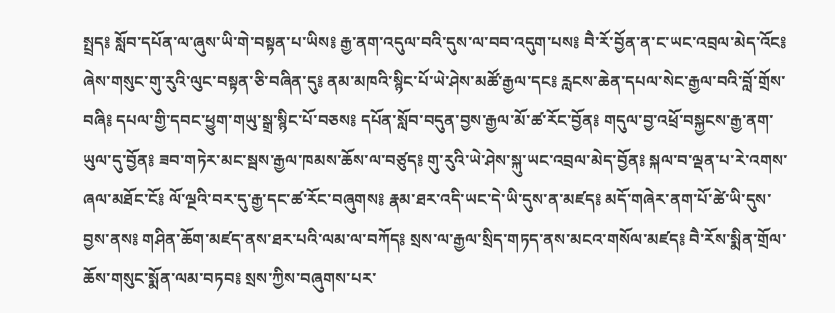སྤྲད༔ སློབ་དཔོན་ལ་ཞུས་ཡི་གེ་བསྟན་པ་ཡིས༔ རྒྱ་ནག་འདུལ་བའི་དུས་ལ་བབ་འདུག་པས༔ བཻ་རོ་བྱོན་ན་ང་ཡང་འབྲལ་མེད་འོང༔ ཞེས་གསུང་གུ་རུའི་ལུང་བསྟན་ཅི་བཞིན་དུ༔ ནམ་མཁའི་སྙིང་པོ་ཡེ་ཤེས་མཚོ་རྒྱལ་དང༔ རླངས་ཆེན་དཔལ་སེང་རྒྱལ་བའི་བློ་གྲོས་བཞི༔ དཔལ་གྱི་དབང་ཕྱུག་གཡུ་སྒྲ་སྙིང་པོ་བཅས༔ དཔོན་སློབ་བདུན་བྱས་རྒྱལ་མོ་ཚ་རོང་བྱོན༔ གདུལ་བྱ་འཕྲོ་བསྐྱངས་རྒྱ་ནག་ཡུལ་དུ་བྱོན༔ ཟབ་གཏེར་མང་སྦས་རྒྱལ་ཁམས་ཆོས་ལ་བཙུད༔ གུ་རུའི་ཡེ་ཤེས་སྐུ་ཡང་འབྲལ་མེད་བྱོན༔ སྐལ་བ་ལྡན་པ་རེ་འགས་ཞལ་མཐོང་ངོ༔ ལོ་ལྔའི་བར་དུ་རྒྱ་དང་ཚ་རོང་བཞུགས༔ རྣམ་ཐར་འདི་ཡང་དེ་ཡི་དུས་ན་མཛད༔ མདོ་གཞེར་ནག་པོ་ཚེ་ཡི་དུས་བྱས་ནས༔ གཤིན་ཆོག་མཛད་ནས་ཐར་པའི་ལམ་ལ་བཀོད༔ སྲས་ལ་རྒྱལ་སྲིད་གཏད་ནས་མངའ་གསོལ་མཛད༔ བཻ་རོས་སྨིན་གྲོལ་ཆོས་གསུང་སྨོན་ལམ་བཏབ༔ སྲས་ཀྱིས་བཞུགས་པར་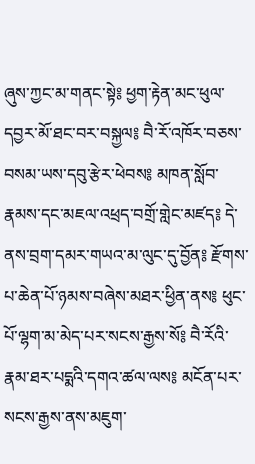ཞུས་ཀྱང་མ་གནང་སྟེ༔ ཕྱག་རྟེན་མང་ཕུལ་དབྱར་མོ་ཐང་བར་བསྐྱལ༔ བཻ་རོ་འཁོར་བཅས་བསམ་ཡས་དབུ་རྩེར་ཕེབས༔ མཁན་སློབ་རྣམས་དང་མཇལ་འཕྲད་བགྲོ་གླེང་མཛད༔ དེ་ནས་བྲག་དམར་གཡའ་མ་ལུང་དུ་བྱོན༔ རྫོགས་པ་ཆེན་པོ་ཉམས་བཞེས་མཐར་ཕྱིན་ནས༔ ཕུང་པོ་ལྷག་མ་མེད་པར་སངས་རྒྱས་སོ༔ བཻ་རོའི་རྣམ་ཐར་པདྨའི་དགའ་ཚལ་ལས༔ མངོན་པར་སངས་རྒྱས་ནས་མཇུག་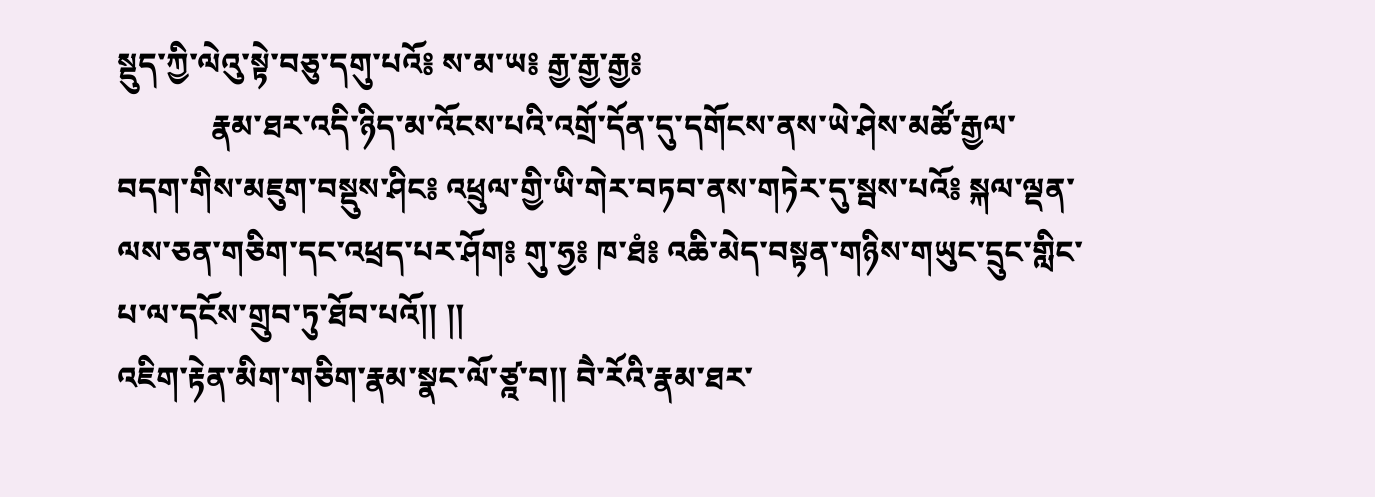སྡུད་ཀྱི་ལེའུ་སྟེ་བཅུ་དགུ་པའོ༔ ས་མ་ཡ༔ རྒྱ་རྒྱ་རྒྱ༔
            རྣམ་ཐར་འདི་ཉིད་མ་འོངས་པའི་འགྲོ་དོན་དུ་དགོངས་ནས་ཡེ་ཤེས་མཚོ་རྒྱལ་བདག་གིས་མཇུག་བསྡུས་ཤིང༔ འཕྲུལ་གྱི་ཡི་གེར་བཏབ་ནས་གཏེར་དུ་སྦས་པའོ༔ སྐལ་ལྡན་ལས་ཅན་གཅིག་དང་འཕྲད་པར་ཤོག༔ གུ་ཧྱ༔ ཁ་ཐཾ༔ འཆི་མེད་བསྟན་གཉིས་གཡུང་དྲུང་གླིང་པ་ལ་དངོས་གྲུབ་ཏུ་ཐོབ་པའོ།། །།
འཇིག་རྟེན་མིག་གཅིག་རྣམ་སྣང་ལོ་ཙྰ་བ།། བཻ་རོའི་རྣམ་ཐར་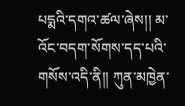པདྨའི་དགའ་ཚལ་ཞེས།། མ་འོང་བདག་སོགས་དད་པའི་གསོས་འདི་ནི།། ཀུན་མཁྱེན་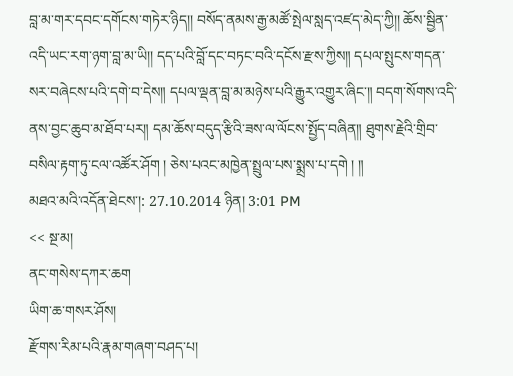བླ་མ་གར་དབང་དགོངས་གཏེར་ཉིད།། བསོད་ནམས་རྒྱ་མཚོ་སྤེལ་སླད་འཛད་མེད་ཀྱི།། ཆོས་སྦྱིན་འདི་ཡང་རག་ཉག་བླ་མ་ཡི།། དད་པའི་བློ་དང་བཏང་བའི་དངོས་རྫས་ཀྱིས༎ དཔལ་སྤུངས་གདན་སར་བཞེངས་པའི་དགེ་བ་དེས༎ དཔལ་ལྡན་བླ་མ་མཉེས་པའི་རྒྱུར་འགྱུར་ཞིང་༎ བདག་སོགས་འདི་ནས་བྱང་ཆུབ་མ་ཐོབ་པར༎ དམ་ཆོས་བདུད་རྩིའི་ཟས་ལ་ལོངས་སྤྱོད་བཞིན༎ ཐུགས་རྗེའི་གྲིབ་བསིལ་རྟག་ཏུ་ངལ་འཚོར་ཤོག ། ཅེས་པའང་མཁྱེན་སྤྲུལ་པས་སྨྲས་པ་དགེ ། ༎
མཐའ་མའི་འདོན་ཐེངས་།: 27.10.2014 ཉིན། 3:01 PM
<< སྔ་མ།
ནང་གསེས་དཀར་ཆག
ཡིག་ཆ་གསར་ཤོས།
རྫོགས་རིམ་པའི་རྣམ་གཞག་བཤད་པ།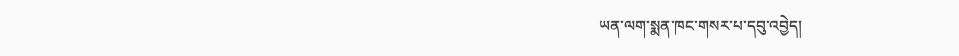ཡན་ལག་སྨན་ཁང་གསར་པ་དབུ་འབྱེད།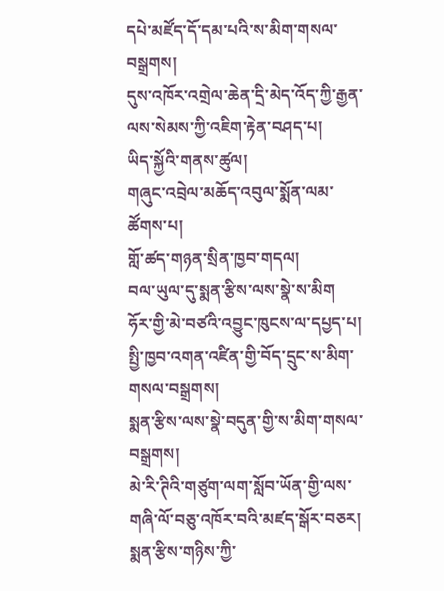དཔེ་མཛོད་དོ་དམ་པའི་ས་མིག་གསལ་བསྒྲགས།
དུས་འཁོར་འགྲེལ་ཆེན་དྲི་མེད་འོད་ཀྱི་རྒྱན་ལས་སེམས་ཀྱི་འཇིག་རྟེན་བཤད་པ།
ཡིད་སྐྱོའི་གནས་ཚུལ།
གཞུང་འབྲེལ་མཆོད་འབུལ་སྨོན་ལམ་ཚོགས་པ།
གློ་ཚད་གཉན་སྲིན་ཁྱབ་གདལ།
བལ་ཡུལ་དུ་སྨན་རྩིས་ལས་སྣེ་ས་མིག
ཧོར་གྱི་མེ་བཙའི་འབྱུང་ཁུངས་ལ་དཔྱད་པ།
སྤྱི་ཁྱབ་འགན་འཛིན་གྱི་བོད་དྲུང་ས་མིག་གསལ་བསྒྲགས།
སྨན་རྩིས་ལས་སྣེ་བདུན་གྱི་ས་མིག་གསལ་བསྒྲགས།
མེ་རི་ཊིའི་གཙུག་ལག་སློབ་ཡོན་གྱི་ལས་གཞི་ལོ་བཅུ་འཁོར་བའི་མཛད་སྒོར་བཅར།
སྨན་རྩིས་གཉིས་ཀྱི་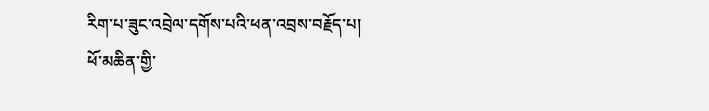རིག་པ་ཟུང་འབྲེལ་དགོས་པའི་ཕན་འབྲས་བརྗོད་པ།
ཕོ་མཆིན་གྱི་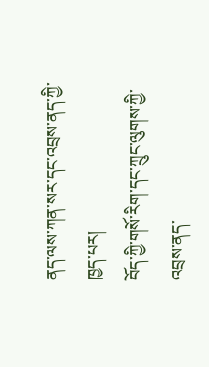ནད་ལས་ཀན་སར་དང་འབྲས་ནད་ཀྱི་ཁྱད་པར།
བོད་ཀྱི་གསོ་རིག་དང་ཀྲུང་ལུགས་ཀྱི་འབྲས་ནད་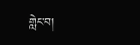གླེང་བ།